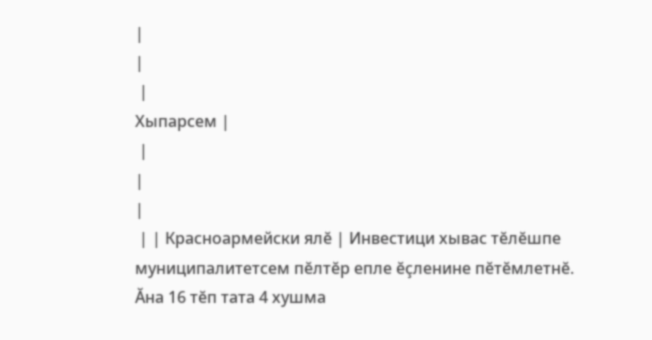|
|
 |
Хыпарсем |
 |
|
|
 | | Красноармейски ялĕ | Инвестици хывас тĕлĕшпе муниципалитетсем пĕлтĕр епле ĕçленине пĕтĕмлетнĕ. Ăна 16 тĕп тата 4 хушма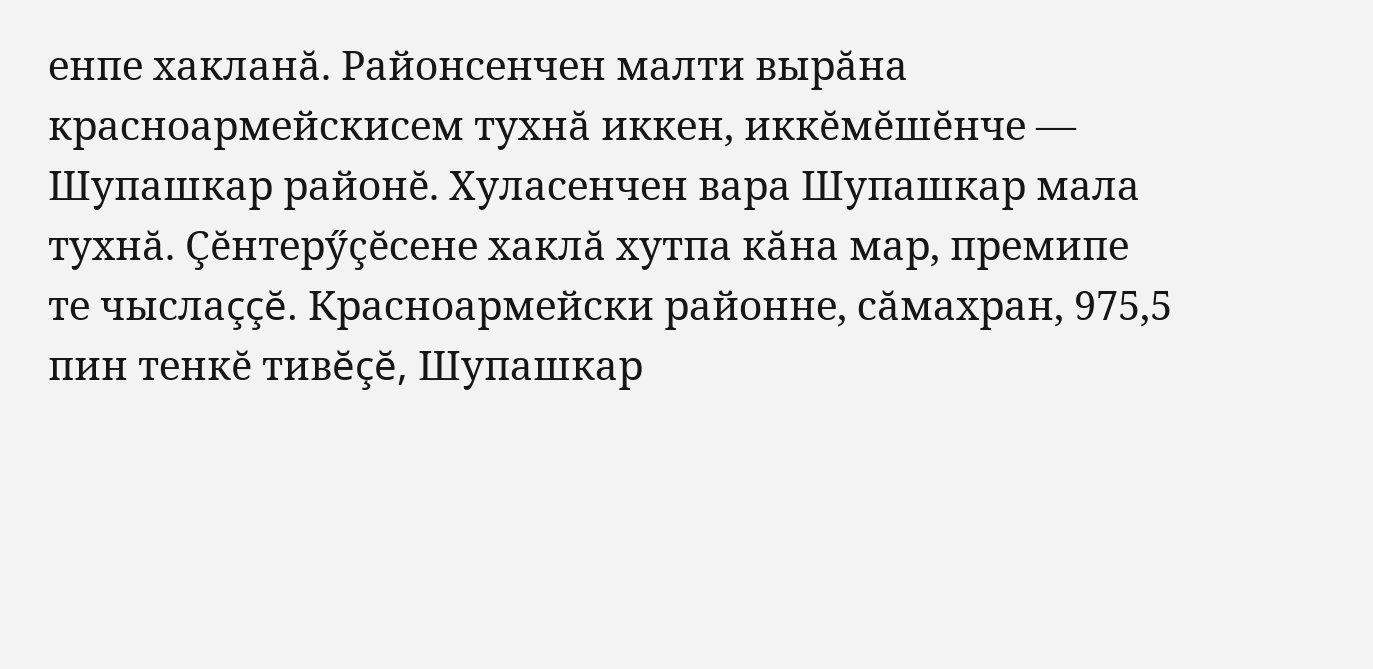енпе хакланă. Районсенчен малти вырăна красноармейскисем тухнă иккен, иккĕмĕшĕнче — Шупашкар районĕ. Хуласенчен вара Шупашкар мала тухнă. Çĕнтерӳçĕсене хаклă хутпа кăна мар, премипе те чыслаççĕ. Красноармейски районне, сăмахран, 975,5 пин тенкĕ тивĕçĕ, Шупашкар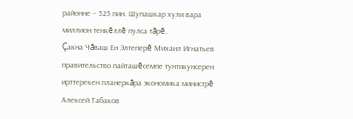районне – 525 пин. Шупашкар хули вара миллион тенкĕллĕ пулса тăрĕ.
Çакна Чăваш Ен Элтеперĕ Михаил Игнатьев правительство пайташĕсемпе тунтикунсерен ирттерекен планеркăра экономика министрĕ Алексей Табаков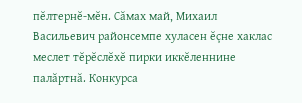пĕлтернĕ-мĕн. Сăмах май, Михаил Васильевич районсемпе хуласен ĕçне хаклас меслет тĕрĕслĕхĕ пирки иккĕленнине палăртнă. Конкурса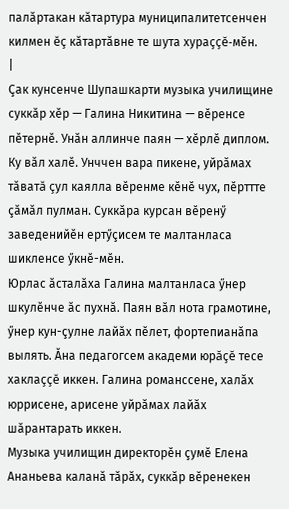палăртакан кăтартура муниципалитетсенчен килмен ĕç кăтартăвне те шута хураççĕ-мĕн.
|
Çак кунсенче Шупашкарти музыка училищине суккăр хĕр — Галина Никитина — вĕренсе пĕтернĕ. Унăн аллинче паян — хĕрлĕ диплом. Ку вăл халĕ. Унччен вара пикене, уйрăмах тăватă çул каялла вĕренме кĕнĕ чух, пĕрттте çăмăл пулман. Суккăра курсан вĕренӳ заведенийĕн ертӳçисем те малтанласа шикленсе ӳкнĕ-мĕн.
Юрлас ăсталăха Галина малтанласа ӳнер шкулĕнче ăс пухнă. Паян вăл нота грамотине, ӳнер кун-çулне лайăх пĕлет, фортепианăпа вылять. Ăна педагогсем академи юрăçĕ тесе хаклаççĕ иккен. Галина романссене, халăх юррисене, арисене уйрăмах лайăх шăрантарать иккен.
Музыка училищин директорĕн çумĕ Елена Ананьева каланă тăрăх, суккăр вĕренекен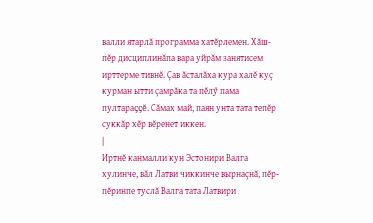валли ятарлă программа хатĕрлемен. Хăш-пĕр дисциплинăпа вара уйрăм занятисем ирттерме тивнĕ. Çав ăсталăха кура халĕ куç курман ытти çамрăка та пĕлӳ пама пултараççĕ. Сăмах май, паян унта тата тепĕр суккăр хĕр вĕренет иккен.
|
Иртнĕ канмалли кун Эстонири Валга хулинче, вăл Латви чиккинче вырнаçнă, пĕр-пĕринпе туслă Валга тата Латвири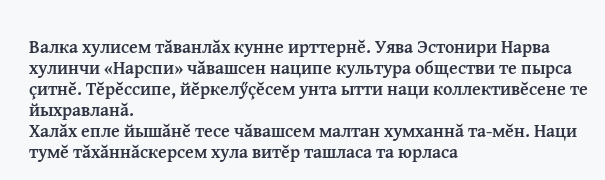Валка хулисем тăванлăх кунне ирттернĕ. Уява Эстонири Нарва хулинчи «Нарспи» чăвашсен наципе культура обществи те пырса çитнĕ. Тĕрĕссипе, йĕркелӳçĕсем унта ытти наци коллективĕсене те йыхравланă.
Халăх епле йышăнĕ тесе чăвашсем малтан хумханнă та-мĕн. Наци тумĕ тăхăннăскерсем хула витĕр ташласа та юрласа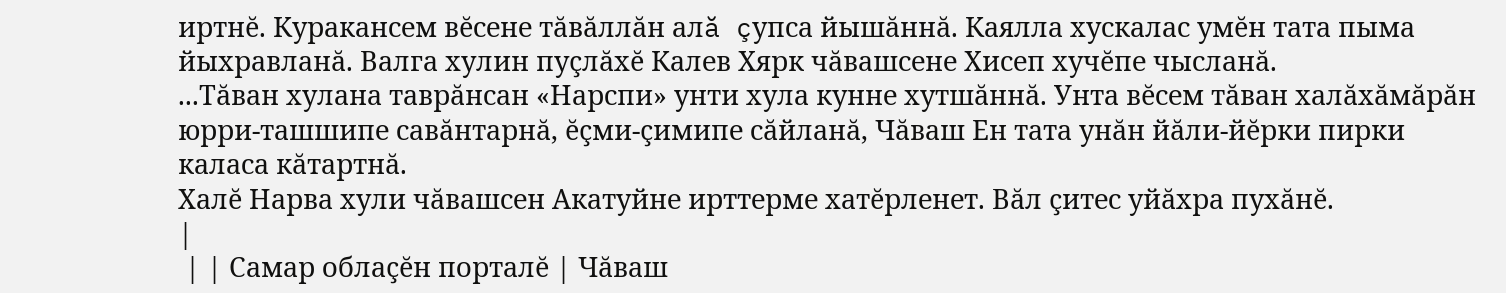иртнĕ. Куракансем вĕсене тăвăллăн алă çупса йышăннă. Каялла хускалас умĕн тата пыма йыхравланă. Валга хулин пуçлăхĕ Калев Хярк чăвашсене Хисеп хучĕпе чысланă.
...Тăван хулана таврăнсан «Нарспи» унти хула кунне хутшăннă. Унта вĕсем тăван халăхăмăрăн юрри-ташшипе савăнтарнă, ĕçми-çимипе сăйланă, Чăваш Ен тата унăн йăли-йĕрки пирки каласа кăтартнă.
Халĕ Нарва хули чăвашсен Акатуйне ирттерме хатĕрленет. Вăл çитес уйăхра пухăнĕ.
|
 | | Самар облаçĕн порталĕ | Чăваш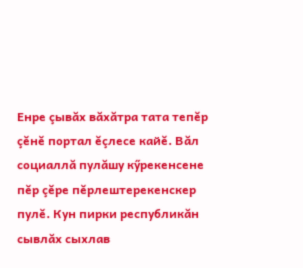Енре çывăх вăхăтра тата тепĕр çĕнĕ портал ĕçлесе кайĕ. Вăл социаллă пулăшу кӳрекенсене пĕр çĕре пĕрлештерекенскер пулĕ. Кун пирки республикăн сывлăх сыхлав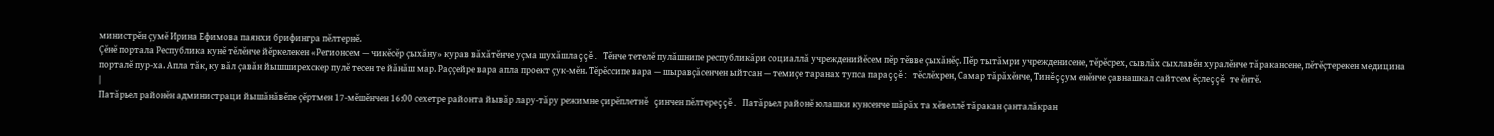министрĕн çумĕ Ирина Ефимова паянхи брифингра пĕлтернĕ.
Çĕнĕ портала Республика кунĕ тĕлĕнче йĕркелекен «Регионсем — чикĕсĕр çыхăну» курав вăхăтĕнче уçма шухăшлаççĕ. Тĕнче тетелĕ пулăшнипе республикăри социаллă учрежденийĕсем пĕр тĕвве çыхăнĕç. Пĕр тытăмри учрежденисене, тĕрĕсрех, сывлăх сыхлавĕн хуралĕнче тăракансене, пĕтĕçтерекен медицина порталĕ пур-ха. Апла тăк, ку вăл çавăн йышширехскер пулĕ тесен те йăнăш мар. Раççейре вара апла проект çук-мĕн. Тĕрĕссипе вара — шыравçăсенчен ыйтсан — темиçе таранах тупса параççĕ: тĕслĕхрен, Самар тăрăхĕнче, Тинĕççум енĕнче çавнашкал сайтсем ĕçлеççĕ те ĕнтĕ.
|
Патăрьел районĕн администраци йышăнăвĕпе çĕртмен 17-мĕшĕнчен 16:00 сехетре районта йывăр лару-тăру режимне çирĕплетнĕ çинчен пĕлтереççĕ. Патăрьел районĕ юлашки кунсенче шăрăх та хĕвеллĕ тăракан çанталăкран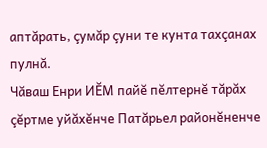аптăрать, çумăр çуни те кунта тахçанах пулнă.
Чăваш Енри ИĔМ пайĕ пĕлтернĕ тăрăх çĕртме уйăхĕнче Патăрьел районĕненче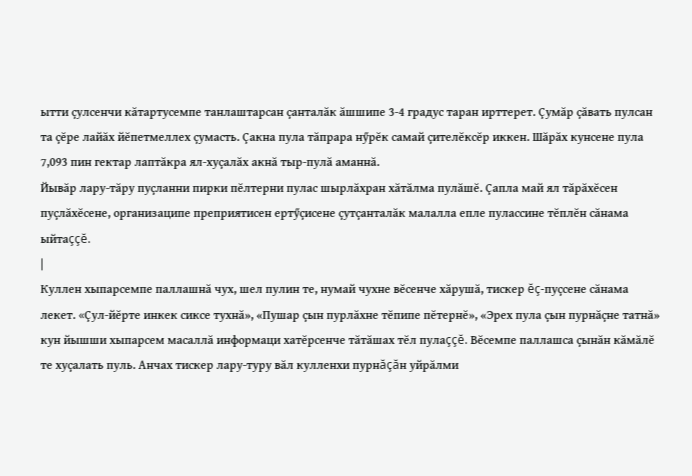ытти çулсенчи кăтартусемпе танлаштарсан çанталăк ăшшипе 3-4 градус таран ирттерет. Çумăр çăвать пулсан та çĕре лайăх йĕпетмеллех çумасть. Çакна пула тăпрара нӳрĕк самай çителĕксĕр иккен. Шăрăх кунсене пула 7,093 пин гектар лаптăкра ял-хуçалăх акнă тыр-пулă аманнă.
Йывăр лару-тăру пуçланни пирки пĕлтерни пулас шырлăхран хăтăлма пулăшĕ. Çапла май ял тăрăхĕсен пуçлăхĕсене, организаципе преприятисен ертӳçисене çутçанталăк малалла епле пулассине тĕплĕн сăнама ыйтаççĕ.
|
Куллен хыпарсемпе паллашнă чух, шел пулин те, нумай чухне вĕсенче хăрушă, тискер ĕç-пуçсене сăнама лекет. «Çул-йĕрте инкек сиксе тухнă», «Пушар çын пурлăхне тĕпипе пĕтернĕ», «Эрех пула çын пурнăçне татнă» кун йышши хыпарсем масаллă информаци хатĕрсенче тăтăшах тĕл пулаççĕ. Вĕсемпе паллашса çынăн кăмăлĕ те хуçалать пуль. Анчах тискер лару-туру вăл кулленхи пурнăçăн уйрăлми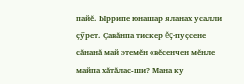пайĕ. Ыррипе юнашар яланах усалли çӳрет. Çавăнпа тискер ĕç-пуçсене сăнанă май этемĕн «вĕсенчен мĕнле майпа хăтăлас-ши? Мана ку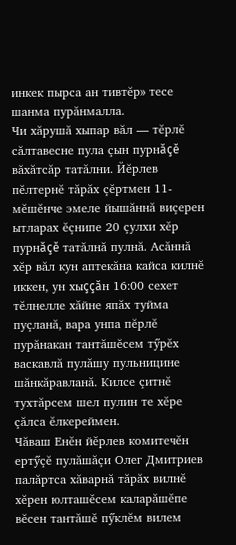инкек пырса ан тивтĕр» тесе шанма пурăнмалла.
Чи хăрушă хыпар вăл — тĕрлĕ сăлтавесне пула çын пурнăçĕ вăхăтсăр татăлни. Йĕрлев пĕлтернĕ тăрăх çĕртмен 11-мĕшĕнче эмеле йышăннă виçерен ытларах ĕçнипе 20 çулхи хĕр пурнăçĕ татăлнă пулнă. Асăннă хĕр вăл кун аптекăна кайса килнĕ иккен, ун хыççăн 16:00 сехет тĕлнелле хăйне япăх туйма пуçланă, вара унпа пĕрлĕ пурăнакан тантăшĕсем тӳрĕх васкавлă пулăшу пульницине шăнкăравланă. Килсе çитнĕ тухтăрсем шел пулин те хĕре çăлса ĕлкереймен.
Чăваш Енĕн йĕрлев комитечĕн ертӳçĕ пулăшăçи Олег Дмитриев палăртса хăварнă тăрăх вилнĕ хĕрен юлташĕсем каларăшĕпе вĕсен тантăшĕ пӳклĕм вилем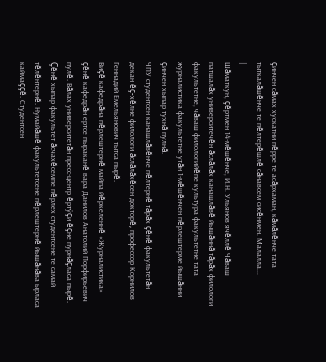çинчен сăмах хускатни пĕрре те асăрхаман, кăмăлĕнче тата тыткалăшĕнче те пĕлтерĕшлĕ сăнавсем сисĕнмен. Малалла...
|
Шăматкун, çĕртмен 14-мĕшĕнче, И.Н. Ульянов ячĕллĕ Чăваш патшалăх университечĕн ăслăлăх канашлăвĕ йышăннă тăрăх филологи факультетне, чăваш филологийĕпе культура факультетне тата журналистика факультетне утăн 1-мĕшĕнчен пĕрлештерме йышăнни çинчен хыпар тухнă пулнă.
ЧПУ студентсен канашлăвĕнче пĕлтернĕ тăрăх çĕнĕ факультетăн декан ĕç-хĕлне филологи ăслăлăхĕсен докторĕ, профессор Корнилов Геннадий Емельянович тытса пырĕ.
Виçĕ кафедрăна пĕрлештернĕ майпа йĕркеленнĕ «Журналистика» çĕнĕ кафедрăн ертсе пыраканĕ вара Данилов Анатолий Порфирьевич пулĕ. Вăлах университетăн пресс-центр ĕртӳçи ĕçне пурнăçласа пырĕ.
Çĕнĕ хыпар факультет ăсчахĕсемпе пĕрлех студентсене те самай тĕлĕнтернĕ. Нумайăшĕ факультетсене пĕрлештернĕ йышăнăва ырласа каймаççĕ. Студентсен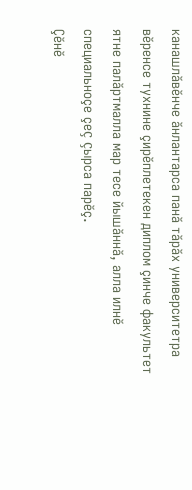канашлăвĕнче ăнлантарса панă тăрăх университетра вĕренсе тухнине çирĕплетекен диплом çинче факультет ятне палăртмалла мар тесе йышăннă, алла илнĕ специальноçе çеç çырса парĕç.
Çĕнĕ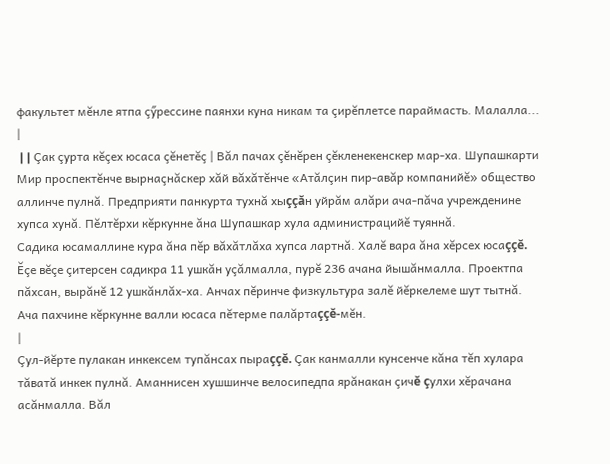факультет мĕнле ятпа çӳрессине паянхи куна никам та çирĕплетсе параймасть. Малалла...
|
 | | Çак çурта кĕçех юсаса çĕнетĕç | Вăл пачах çĕнĕрен çĕкленекенскер мар-ха. Шупашкарти Мир проспектĕнче вырнаçнăскер хăй вăхăтĕнче «Атăлçин пир-авăр компанийĕ» общество аллинче пулнă. Предприяти панкурта тухнă хыççăн уйрăм алăри ача-пăча учрежденине хупса хунă. Пĕлтĕрхи кĕркунне ăна Шупашкар хула администрацийĕ туяннă.
Садика юсамаллине кура ăна пĕр вăхăтлăха хупса лартнă. Халĕ вара ăна хĕрсех юсаççĕ. Ĕçе вĕçе çитерсен садикра 11 ушкăн уçăлмалла, пурĕ 236 ачана йышăнмалла. Проектпа пăхсан, вырăнĕ 12 ушкăнлăх-ха. Анчах пĕринче физкультура залĕ йĕркелеме шут тытнă. Ача пахчине кĕркунне валли юсаса пĕтерме палăртаççĕ-мĕн.
|
Çул-йĕрте пулакан инкексем тупăнсах пыраççĕ. Çак канмалли кунсенче кăна тĕп хулара тăватă инкек пулнă. Аманнисен хушшинче велосипедпа ярăнакан çичĕ çулхи хĕрачана асăнмалла. Вăл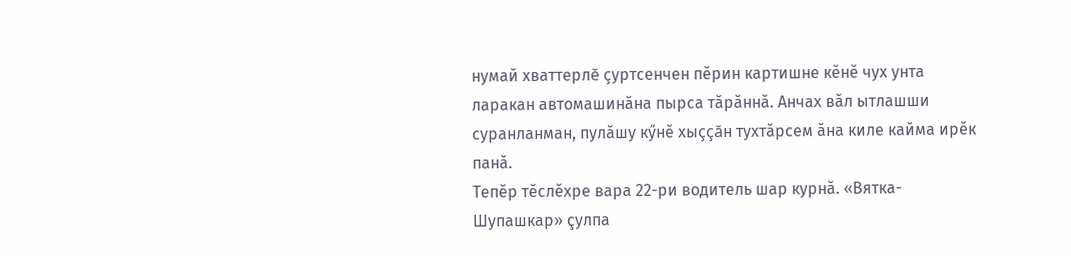нумай хваттерлĕ çуртсенчен пĕрин картишне кĕнĕ чух унта ларакан автомашинăна пырса тăрăннă. Анчах вăл ытлашши суранланман, пулăшу кӳнĕ хыççăн тухтăрсем ăна киле кайма ирĕк панă.
Тепĕр тĕслĕхре вара 22-ри водитель шар курнă. «Вятка-Шупашкар» çулпа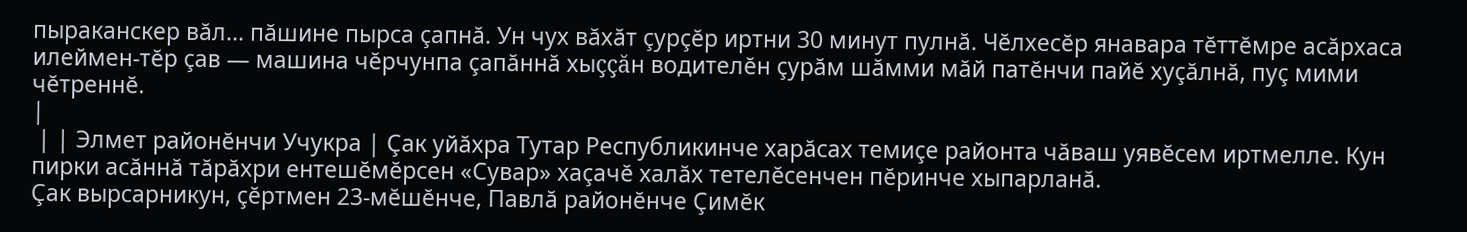пыраканскер вăл… пăшине пырса çапнă. Ун чух вăхăт çурçĕр иртни 30 минут пулнă. Чĕлхесĕр янавара тĕттĕмре асăрхаса илеймен-тĕр çав — машина чĕрчунпа çапăннă хыççăн водителĕн çурăм шăмми мăй патĕнчи пайĕ хуçăлнă, пуç мими чĕтреннĕ.
|
 | | Элмет районĕнчи Учукра | Çак уйăхра Тутар Республикинче харăсах темиçе районта чăваш уявĕсем иртмелле. Кун пирки асăннă тăрăхри ентешĕмĕрсен «Сувар» хаçачĕ халăх тетелĕсенчен пĕринче хыпарланă.
Çак вырсарникун, çĕртмен 23-мĕшĕнче, Павлă районĕнче Çимĕк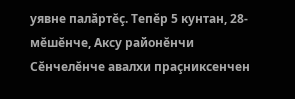уявне палăртĕç. Тепĕр 5 кунтан, 28-мĕшĕнче, Аксу районĕнчи Сĕнчелĕнче авалхи праçниксенчен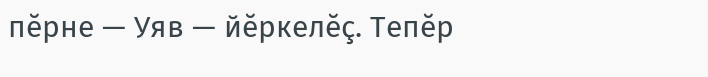пĕрне — Уяв — йĕркелĕç. Тепĕр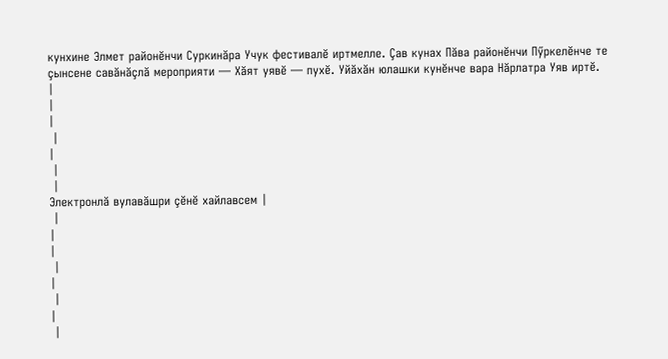кунхине Элмет районĕнчи Суркинăра Учук фестивалĕ иртмелле. Çав кунах Пăва районĕнчи Пӳркелĕнче те çынсене савăнăçлă мероприяти — Хăят уявĕ — пухĕ. Уйăхăн юлашки кунĕнче вара Нăрлатра Уяв иртĕ.
|
|
|
 |
|
 |
 |
Электронлă вулавăшри çĕнĕ хайлавсем |
 |
|
|
 |
|
 |
|
 |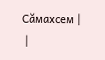Сăмахсем |
 |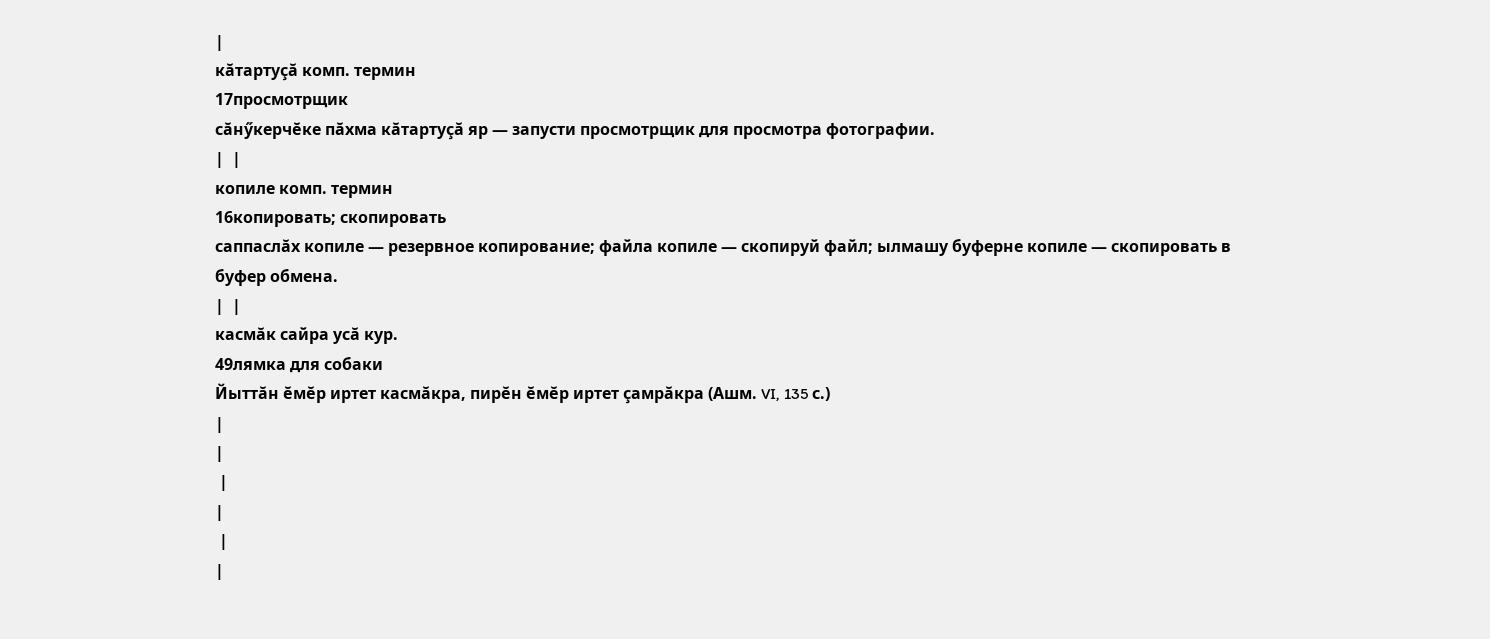|
кăтартуçă комп. термин
17просмотрщик
сăнӳкерчĕке пăхма кăтартуçă яр — запусти просмотрщик для просмотра фотографии.
|  |
копиле комп. термин
16копировать; скопировать
саппаслăх копиле — резервное копирование; файла копиле — скопируй файл; ылмашу буферне копиле — скопировать в буфер обмена.
|  |
касмăк сайра усă кур.
49лямка для собаки
Йыттăн ĕмĕр иртет касмăкра, пирĕн ĕмĕр иртет çамрăкра (Ашм. VI, 135 с.)
|
|
 |
|
 |
|